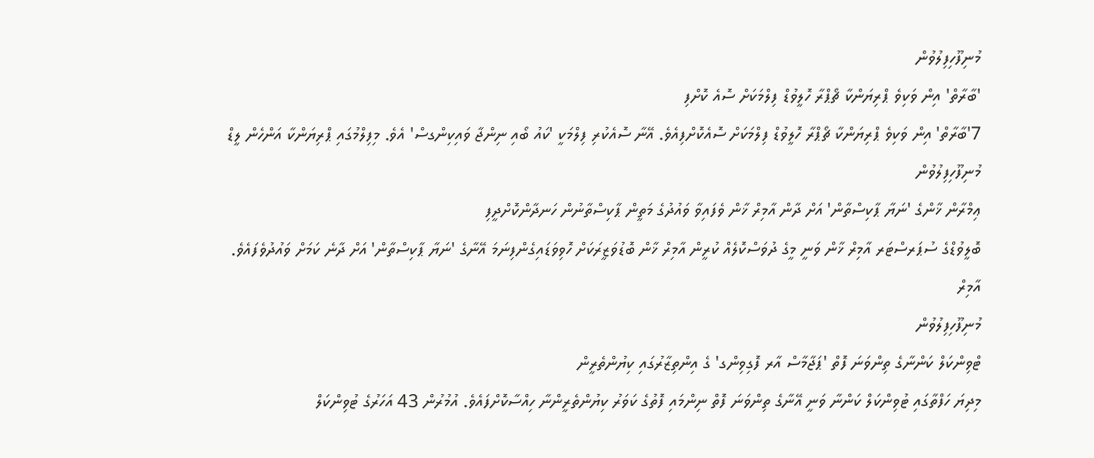މުނިފޫހިފިލުވުން
'ބާރާތް' އިން ވަކިވެ ޕްރިޔަންކާ ޗޯޕްރާ ހޮލީވުޑް ފިލްމަކަށް ސޮއެ ކޮށްފި
7'ބާރާތް' އިން ވަކިވެ ޕްރިޔަންކާ ޗޯޕްރާ ހޮލީވުޑް ފިލްމަކަށް ސޮއެކޮށްފިއެވެ. އޭނާ ސޮއެކުރި ފިލްމަކީ 'ކައު ބޯއި ނިންޖާ ވައިކިންގސް' އެވެ. މިފިލްމުގައި ޕްރިޔަންކާ އަންހެން ލީޑް
މުނިފޫހިފިލުވުން
ޢިމްރާން ޚާންގެ 'ނަޔާ ޕާކިސްތާން' އަށް ދާން އާމިރް ޚާން ވެފައިވާ ވައުދުގެ މަތީން ޕާކިސްތާނުން ހަނދާންކޮށްދީފި
ބޮލީވުޑްގެ ސުޕަރސްޓަރ އާމިރް ޚާން ވަނީ މީގެ ދުވަސްކޮލެއް ކުރީން އާމިރް ޚާން ބޮޑުވަޒީރަކަށް ހޮވިވަޑައިގެންފިނަމަ އޭނާގެ 'ނަޔާ ޕާކިސްތާން' އަށް ދާނެ ކަމަށް ވައުދުވެފައެވެ. އާމިރް
މުނިފޫހިފިލުވުން
ޓްވިންކަލް ކަންނާގެ ތިންވަނަ ފޮތް 'ޕަޖާމާސް އާރ ފޮގިވިންގ' ގެ އިންތިޒާރުގައި ކިޔުންތެރީން
މިދިޔަ ހަފްތާގައި ޓުވިންކަލް ކަންނާ ވަނީ އޭނާގެ ތިންވަނަ ފޮތް ނިންމައި ފޮތުގެ ކަވަރު ކިޔުންތެރީންނާ ހިއްސާކޮށްފައެވެ. އުމުރުން 43 އަހަރުގެ ޓުވިންކަލް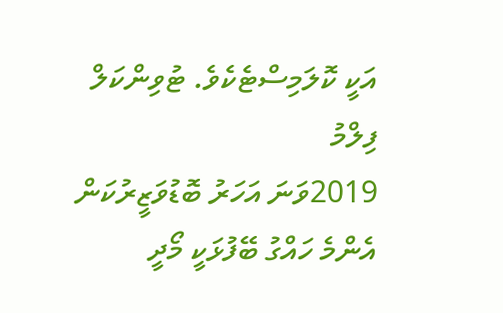އަކީ ކޮލަމިސްޓެކެވެ. ޓުވިންކަލް
ފިލްމު
2019ވަނަ އަހަރު ބޮޑުވަޒީރުކަން އެންމެ ހައްގު ބޭފުޅަކީ މޯދީ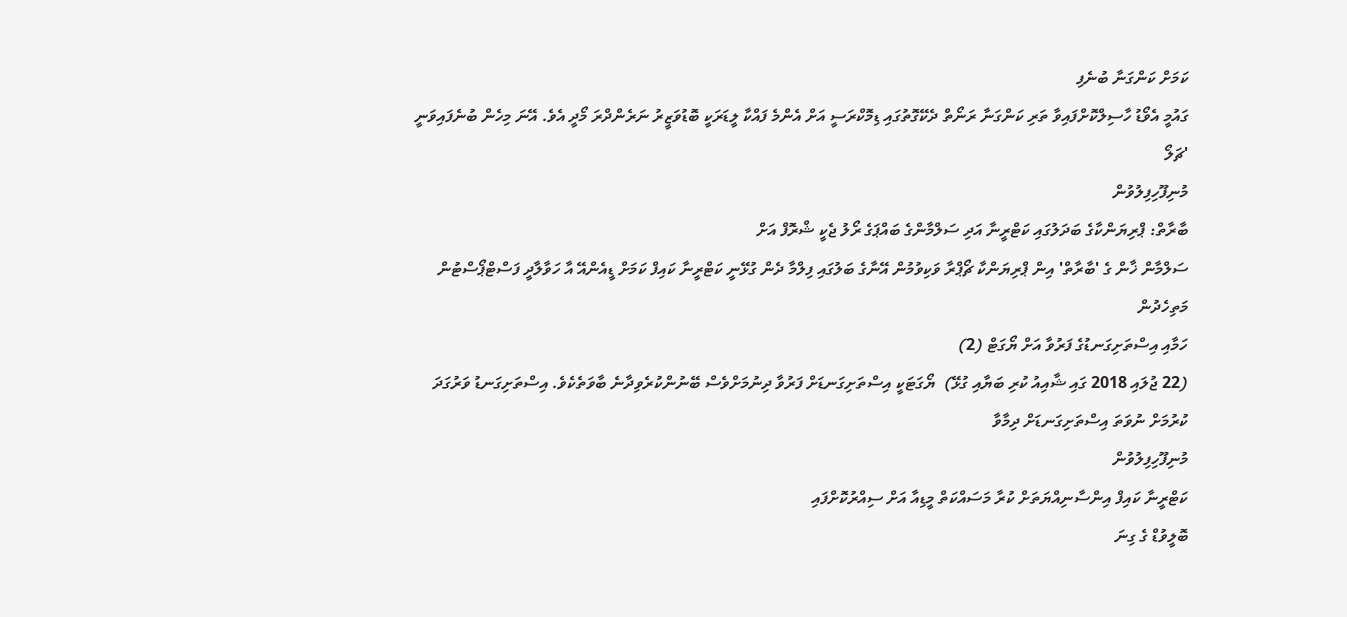ކަމަށް ކަންގަނާ ބުނެފި
ގައުމީ އެވޯޑު ހާސިލްކޮށްފައިވާ ތަރި ކަންގަނާ ރަނޯތް ދެކޭގޮތުގައި ޑިމޮކްރަސީ އަށް އެންމެ ފައްކާ ލީޑަރަކީ ބޮޑުވަޒީރު ނަރެންދްރަ މޯދީ އެވެ. އޭނަ މިހެން ބުނެފައިވަނީ 'ޗަލޯ
މުނިފޫހިފިލުވުން
ބާރާތް: ޕްރިޔަންކާގެ ބަދަލުގައި ކަޓްރީނާ އަދި ސަލްމާންގެ ބައްޕަގެ ރޯލު ޖެކީ ޝްރޮފް އަށް
ސަލްމާން ޚާން ގެ 'ބާރާތް' އިން ޕްރިޔަންކާ ޗޯޕްރާ ވަކިވުމުން އޭނާގެ ބަލުގައި ފިލްމާ ދެން ގުޅޭނީ ކަޓްރީނާ ކައިފް ކަމަށް ޑީއެންއޭ އާ ހަވާލާދީ ފަސްޓްޕޯސްޓުން
މަތިހެދުން
ހަމާއި އިސްތަށިގަނޑުގެ ފަރުވާ އަށް ޔޯގަޓް (2)
(22 ޖުލައި 2018 ގައި ޝާއިއު ކުރި ބަޔާއި ގުޅޭ)  ޔޯގަޓަކީ އިސްތަށިގަނޑަށް ފަރުވާ ދިނުމަށްވެސް ބޭނުންކުރެވިދާނެ ބާވަތެކެވެ. އިސްތަށިގަނޑު ވަރުގަދަ ކުރުމަށް ނުވަތަ އިސްތަށިގަނޑަށް ދިމާވާ
މުނިފޫހިފިލުވުން
ކަޓްރީނާ ކައިފް އިންސާނިއްޔަތަށް ކުރާ މަސައްކަތް މީޑިއާ އަށް ސިއްރުކޮށްފައި
ބޮލީވުޑް ގެ ގިނަ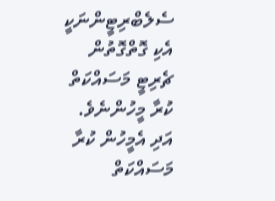ސެލެބްރިޓީންނަކީ އެކި ގޮތްގޮތުން ޗެރިޓީ މަސައްކަތް ކުރާ މީހުންނެވެ. އަދި އެމީހުން ކުރާ މަސައްކަތް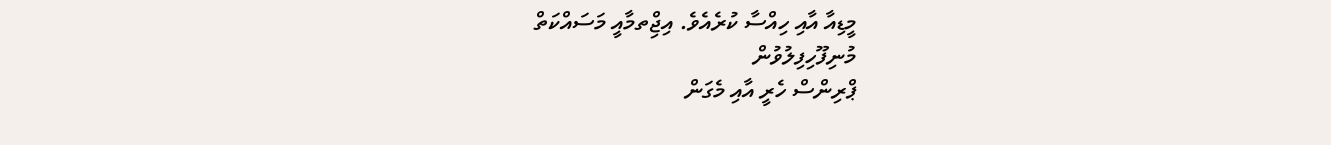މީޑިއާ އާއި ހިއްސާ ކުރެއެވެ. އިޖްިތމާއީ މަސައްކަތް
މުނިފޫހިފިލުވުން
ޕްރިންސް ހެރީ އާއި މެގަން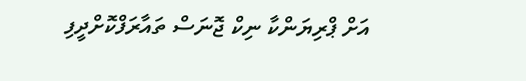އަށް ޕްރިޔަންކާ ނިކް ޖޮނަސް ތައާރަފްކޮށްދީފި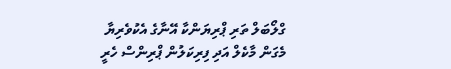ގްލޯބަލް ތަރި ޕްރިޔަންކާ އޭނާގެ އެކުވެރިޔާ މެގަން މާކެލް އަދި ފިރިކަލުން ޕްރިންސް ހެރީ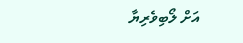އަށް ލޯބިވެރިޔާ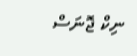ނިކް ޖޮނަސް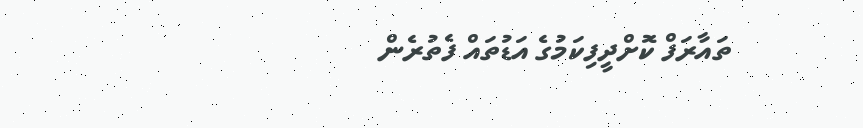ތައާރަފް ކޮށްދީފިކަމުގެ އަޑުތައް ފެތުރެން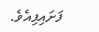ފަށައިފިއެވެ.